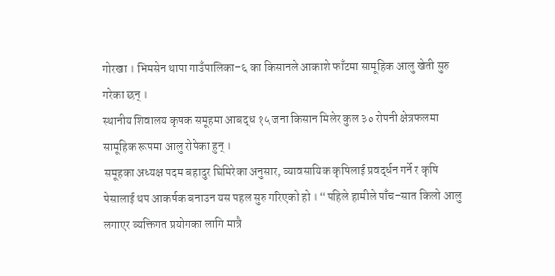गोरखा । भिमसेन थापा गाउँपालिका–६ का किसानले आकाशे फाँटमा सामूहिक आलु खेती सुरु गरेका छन् ।
स्थानीय शिवालय कृषक समूहमा आबद्ध १५ जना किसान मिलेर कुल ३० रोपनी क्षेत्रफलमा सामूहिक रूपमा आलु रोपेका हुन् ।
समूहका अध्यक्ष पदम बहादुर घिमिरेका अनुसार, व्यावसायिक कृषिलाई प्रवर्द्धन गर्ने र कृषि पेसालाई थप आकर्षक बनाउन यस पहल सुरु गरिएको हो । “पहिले हामीले पाँच–सात किलो आलु लगाएर व्यक्तिगत प्रयोगका लागि मात्रै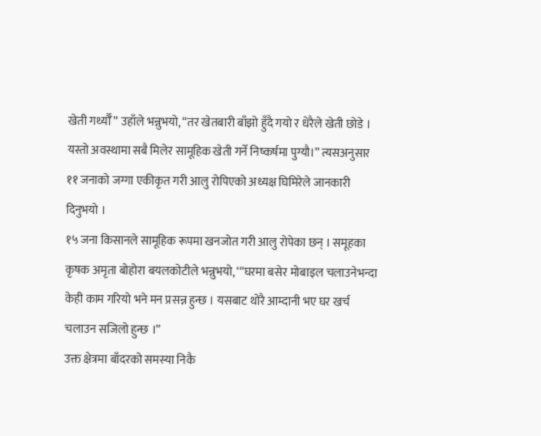खेती गर्थ्यौँ” उहाँले भन्नुभयो, “तर खेतबारी बाँझो हुँदै गयो र धेरैले खेती छोडे । यस्तो अवस्थामा सबै मिलेर सामूहिक खेती गर्ने निष्कर्षमा पुग्यौ।” त्यसअनुसार ११ जनाको जग्गा एकीकृत गरी आलु रोपिएको अध्यक्ष घिमिरेले जानकारी दिनुभयो ।
१५ जना किसानले सामूहिक रूपमा खनजोत गरी आलु रोपेका छन् । समूहका कृषक अमृता बोहोरा बयलकोटीले भन्नुभयो, ‘“घरमा बसेर मोबाइल चलाउनेभन्दा केही काम गरियो भने मन प्रसन्न हुन्छ । यसबाट थोरै आम्दानी भए घर खर्च चलाउन सजिलो हुन्छ ।”
उक्त क्षेत्रमा बाँदरको समस्या निकै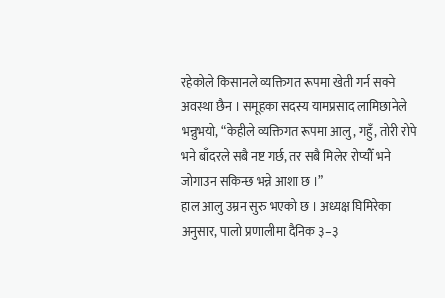रहेकोले किसानले व्यक्तिगत रूपमा खेती गर्न सक्ने अवस्था छैन । समूहका सदस्य यामप्रसाद लामिछानेले भन्नुभयो, “केहीले व्यक्तिगत रूपमा आलु, गहुँ, तोरी रोपे भने बाँदरले सबै नष्ट गर्छ, तर सबै मिलेर रोप्यौँ भने जोगाउन सकिन्छ भन्ने आशा छ ।”
हाल आलु उम्रन सुरु भएको छ । अध्यक्ष घिमिरेका अनुसार, पालो प्रणालीमा दैनिक ३–३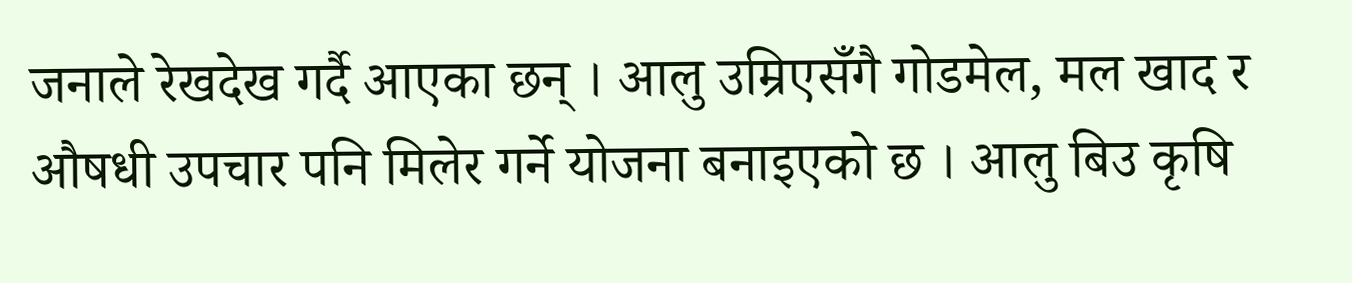जनाले रेखदेख गर्दै आएका छन् । आलु उम्रिएसँगै गोडमेल, मल खाद र औषधी उपचार पनि मिलेर गर्ने योजना बनाइएको छ । आलु बिउ कृषि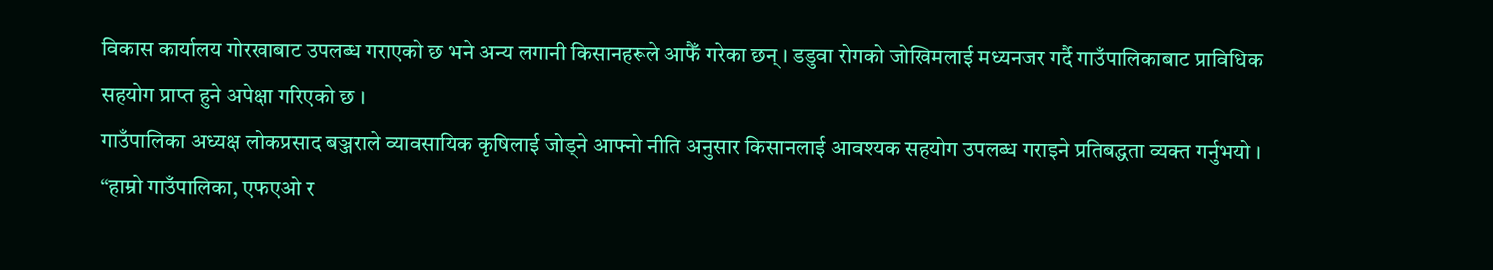विकास कार्यालय गोरखाबाट उपलब्ध गराएको छ भने अन्य लगानी किसानहरूले आफैँ गरेका छन् । डडुवा रोगको जोखिमलाई मध्यनजर गर्दै गाउँपालिकाबाट प्राविधिक सहयोग प्राप्त हुने अपेक्षा गरिएको छ ।
गाउँपालिका अध्यक्ष लोकप्रसाद बञ्जराले व्यावसायिक कृषिलाई जोड्ने आफ्नो नीति अनुसार किसानलाई आवश्यक सहयोग उपलब्ध गराइने प्रतिबद्धता व्यक्त गर्नुभयो । “हाम्रो गाउँपालिका, एफएओ र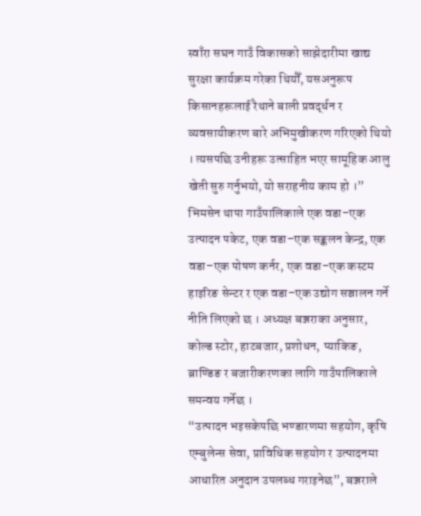स्वाँरा सघन गाउँ विकासको साझेदारीमा खाद्य सुरक्षा कार्यक्रम गरेका थियौँ, यसअनुरूप किसानहरूलाई रैथाने बाली प्रवर्द्धन र व्यवसायीकरण बारे अभिमुखीकरण गरिएको थियो । त्यसपछि उनीहरू उत्साहित भएर सामूहिक आलु खेती सुरु गर्नुभयो, यो सराहनीय काम हो ।”
भिमसेन थापा गाउँपालिकाले एक वडा–एक उत्पादन पकेट, एक वडा–एक सङ्कलन केन्द्र, एक वडा–एक पोषण कर्नर, एक वडा–एक कस्टम हाइरिङ सेन्टर र एक वडा–एक उद्योग सञ्चालन गर्ने नीति लिएको छ । अध्यक्ष बञ्जराका अनुसार, कोल्ड स्टोर, हाटबजार, प्रशोधन, प्याकिङ, ब्राण्डिङ र बजारीकरणका लागि गाउँपालिकाले समन्वय गर्नेछ ।
“उत्पादन भइसकेपछि भण्डारणमा सहयोग, कृषि एम्बुलेन्स सेवा, प्राविधिक सहयोग र उत्पादनमा आधारित अनुदान उपलब्ध गराइनेछ”, बञ्जराले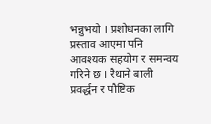भन्नुभयो । प्रशोधनका लागि प्रस्ताव आएमा पनि आवश्यक सहयोग र समन्वय गरिने छ । रैथाने बाली प्रवर्द्धन र पौष्टिक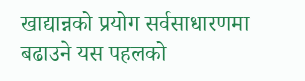खाद्यान्नको प्रयोग सर्वसाधारणमा बढाउने यस पहलको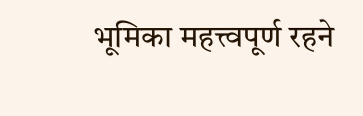भूमिका महत्त्वपूर्ण रहने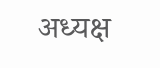अध्यक्ष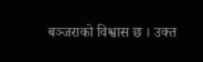बञ्जराको विश्वास छ । उक्त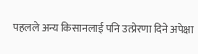पहलले अन्य किसानलाई पनि उत्प्रेरणा दिने अपेक्षा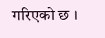गरिएको छ ।